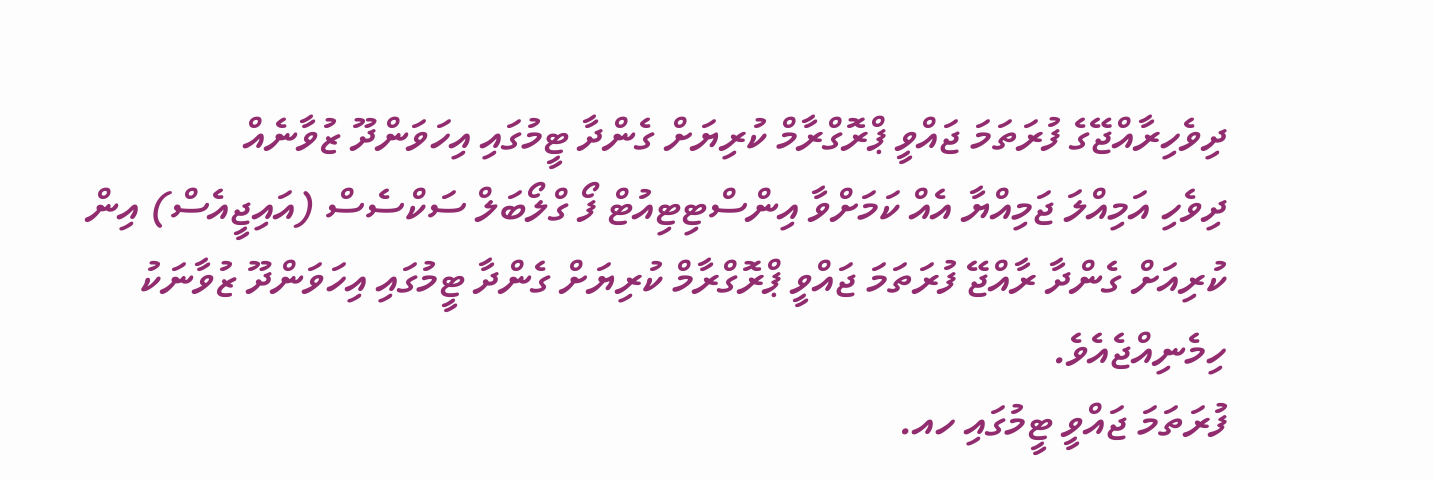ދިވެހިރާއްޖޭގެ ފުރަތަމަ ޖައްވީ ޕްރޮގްރާމް ކުރިޔަށް ގެންދާ ޓީމުގައި އިހަވަންދޫ ޒުވާނެއް
ދިވެހި އަމިއްލަ ޖަމިއްޔާ އެއް ކަމަށްވާ އިންސްޓިޓިއުޓް ފޯ ގްލޯބަލް ސަކްސެސް (އައިޖީއެސް) އިން ކުރިއަށް ގެންދާ ރާއްޖޭ ފުރަތަމަ ޖައްވީ ޕްރޮގްރާމް ކުރިޔަށް ގެންދާ ޓީމުގައި އިހަވަންދޫ ޒުވާނަކު ހިމެނިއްޖެއެވެ.
ފުރަތަމަ ޖައްވީ ޓީމުގައި ހއ.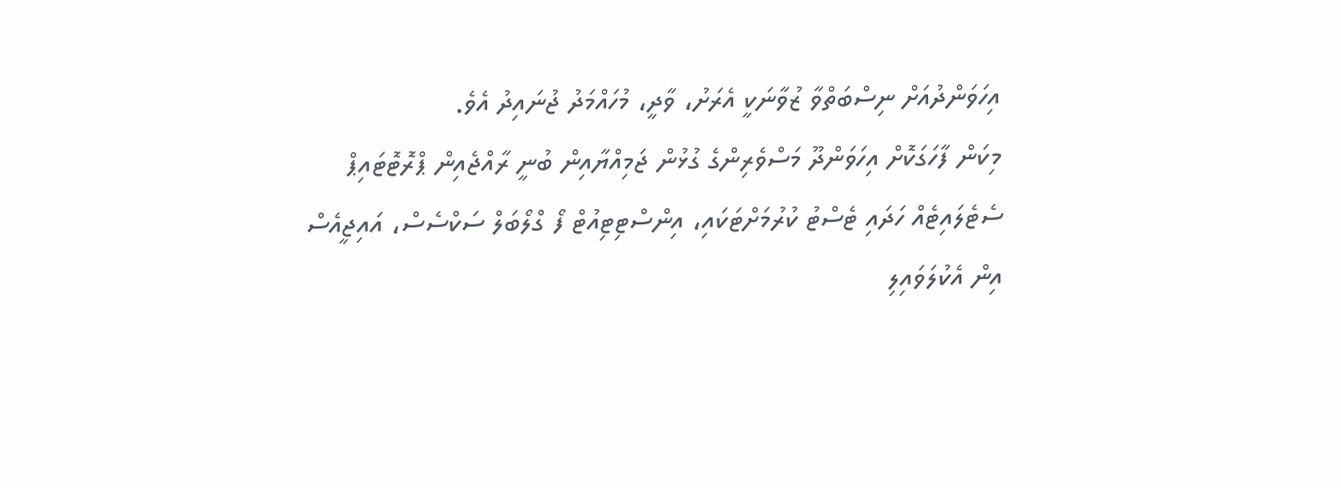އިހަވަންދުއަށް ނިސްބަތްވާ ޒުވާނަކީ އެރަށު، ވާދީ، މުހައްމަދު ޖުނައިދު އެވެ.
މިކަން ފާހަގަކޮށް އިހަވަންދޫ މަސްވެރިންގެ ގުޅުން ޖަމިއްޔާއިން ބުނީ ރާއްޖެއިން ޕްރޮޓޮޓައިޕް ސެޓެލައިޓެއް ހަދައި ޓެސްޓު ކުރުމަށްޓަކައި، އިންސްޓިޓިއުޓް ފޯ ގްލޯބަލް ސަކްސެސް، އައިޖީއެސް އިން އެކުލަވައިލި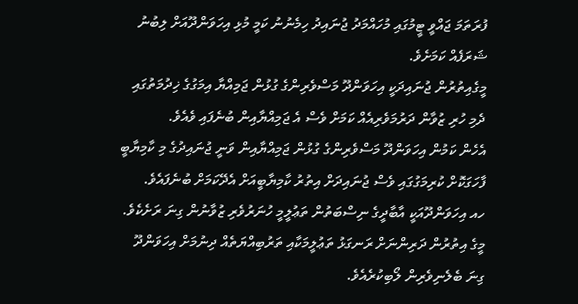ފުރަތަމަ ޖައްވީ ޓީމުގައި މުހައްމަދު ޖުނައިދު ހިމެނުނު ކަމީ މުޅި އިހަވަންދޫއަށް ލިބުނު ޝަރަފެއް ކަމަށެވެ.
މީގެއިތުރުން ޖުނައިދަކީ އިހަވަންދޫ މަސްވެރިންގެ ގުޅުން ޖަމިއްޔާ އިމަގުގެ ޚިދުމަތުގައި ދެމި ހުރި ޒުވާން ދަރުމަވެރިއެއް ކަމަށް ވެސް އެ ޖަމިއްޔާއިން ބުނެފައި ވެއެވެ.
އެހެން ކަމުން އިހަވަންދޫ މަސްވެރިންގެ ގުޅުން ޖަމިއްޔާއިން ވަނީ ޖުނައިދުގެ މި ކާމިޔާބީ ފާހަގަކޮށް ކުރިމަގުގައި ވެސް ޖުނައިދަށް އިތުރު ކާމިޔާބީއަށް އެދޭކަމަށް ބުނެފައެވެ.
ހއ އިހަވަންދޫއަކީ އާބާދީގެ ނިސްބަތުން ތަޢުލީމީ ހުނަރުވެރި ޒުވާނުން ގިނަ ރަށެކެވެ. މީގެ އިތުރުން ދަރިންނަށް ރަނގަޅު ތަޢުލީމަކާއި ތަރުބިއްޔަތެއް ދިނުމަށް އިހަވަންދޫ ގިނަ ބެލެނިވެރިން ލޯބިކުރެއެވެ.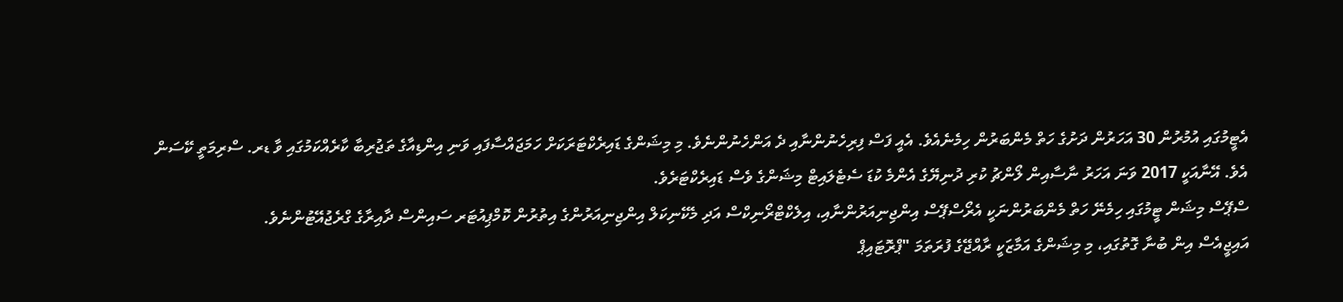އެޓީމުގައި އުމުރުން 30 އަހަރުން ދަށުގެ ހަތް މެންބަރުން ހިމެނެއެވެ. އެއީ ފަސް ފިރިހެނުންނާއި ދެ އަންހެނުންނެވެ. މި މިޝަންގެ ޑައިރެކްޓަރަކަށް ހަމަޖައްސާފައި ވަނި އިންޑިއާގެ ތަޖުރިބާ ކާރެއްކަމުގައި ވާ ޑރ. ސްރިމަތީ ކޭސަން އެވެ. އޭނާއަކީ 2017 ވަނަ އަހަރު ނާސާއިން ލޯންޗު ކުރި ދުނިޔޭގެ އެންމެ ކުޑަ ސެޓެލައިޓް މިޝަންގެ ވެސް ޑައިރެކްޓަރެވެ.
ސްޕޭސް މިޝަން ޓީމުގައި ހިމެނޭ ހަތް މެންބަރުންނަކީ އެރޯސްޕޭސް އިންޖިނިއަރުންނާއި، އިލެކްޓްރޯނިކްސް އަދި މެކޭނިކަލް އިންޖިނިއަރުންގެ އިތުރުން ކޮމްޕިއުޓަރ ސައިންސް ދާއިރާގެ ގްރެޖުއޭޓުންނެވެ.
އައިޖީއެސް އިން ބުނާ ގޮތުގައި، މި މިޝަންގެ އަމާޒަކީ ރާއްޖޭގެ ފުރަތަމަ "ޕްރޮޓައިޕް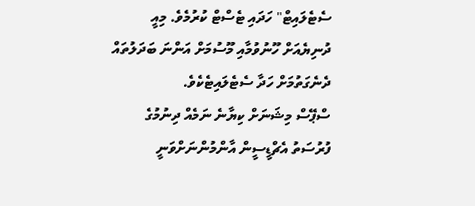ސެޓެލައިޓް" ހަދައި ޓެސްޓް ކުރުމެވެ. މިއީ ދުނިޔެއަށް ހޫނުވުމާއި މޫސުމަށް އަންނަ ބަދަލުތައް ދެނެގަތުމަށް ހަދާ ސެޓެލައިޓެކެވެ.
ސްޕޭސް މިޝަނަށް ކިޔާނެ ނަމެއް ދިނުމުގެ ފުރުސަތު އެޗްޑީސީން އާންމުންނަށްވަނީ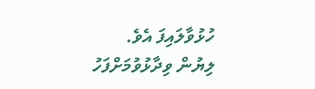ހުޅުވާލައިފަ އެވެ.
ލިޔުން ވިދާޅުވުމަށްފަހު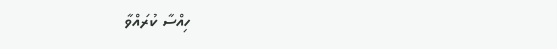ހިއްސާ ކުރައްވާ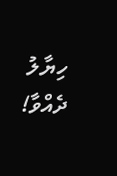ހިޔާލު ދެއްވާ!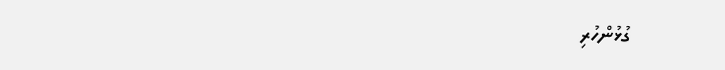ގުޅުންހުރި